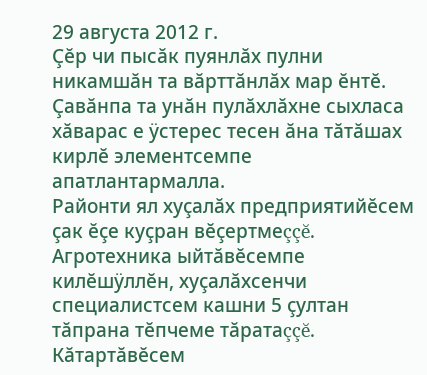29 августа 2012 г.
Çĕр чи пысăк пуянлăх пулни никамшăн та вăрттăнлăх мар ĕнтĕ. Çавăнпа та унăн пулăхлăхне сыхласа хăварас е ÿстерес тесен ăна тăтăшах кирлĕ элементсемпе апатлантармалла.
Районти ял хуçалăх предприятийĕсем çак ĕçе куçран вĕçертмеççĕ. Агротехника ыйтăвĕсемпе килĕшÿллĕн, хуçалăхсенчи специалистсем кашни 5 çултан тăпрана тĕпчеме тăратаççĕ. Кăтартăвĕсем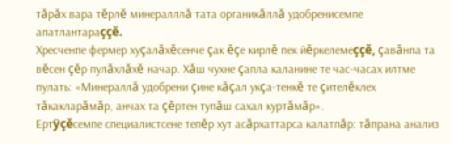тăрăх вара тĕрлĕ минералллă тата органикăллă удобренисемпе апатлантараççĕ.
Хресченпе фермер хуçалăхĕсенче çак ĕçе кирлĕ пек йĕркелемеççĕ, çавăнпа та вĕсен çĕр пулăхлăхĕ начар. Хăш чухне çапла каланине те час-часах илтме пулать: «Минераллă удобрени çине кăçал укçа-тенкĕ те çителĕклех тăкакларăмăр, анчах та çĕртен тупăш сахал куртăмăр».
Ертÿçĕсемпе специалистсене тепĕр хут асăрхаттарса калатпăр: тăпрана анализ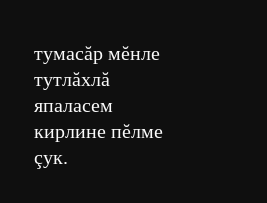тумасăр мĕнле тутлăхлă япаласем кирлине пĕлме çук.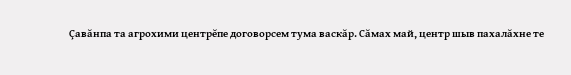Çавăнпа та агрохими центрĕпе договорсем тума васкăр. Сăмах май, центр шыв пахалăхне те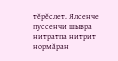тĕрĕслет. Ялсенче пуссенчи шывра нитратпа нитрит нормăран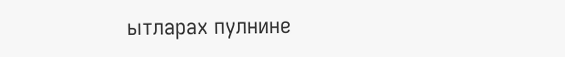ытларах пулнине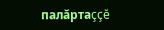палăртаççĕ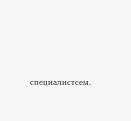специалистсем.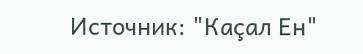Источник: "Каçал Ен"